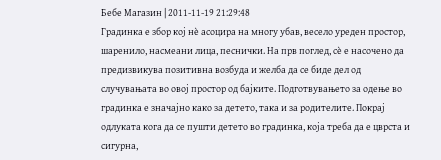Бебе Магазин | 2011-11-19 21:29:48
Градинка е збор кој нѐ асоцира на многу убав, весело уреден простор, шаренило, насмеани лица, песнички. На прв поглед, сѐ е насочено да предизвикува позитивна возбуда и желба да се биде дел од случувањата во овој простор од бајките. Подготвувањето за одење во градинка е значајно како за детето, така и за родителите. Покрај одлуката кога да се пушти детето во градинка, која треба да е цврста и сигурна,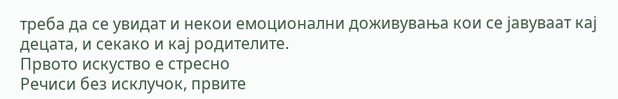треба да се увидат и некои емоционални доживувања кои се јавуваат кај децата, и секако и кај родителите.
Првото искуство е стресно
Речиси без исклучок, првите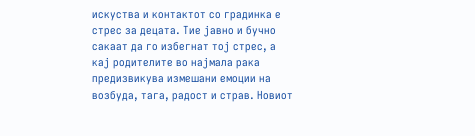искуства и контактот со градинка е стрес за децата. Тие јавно и бучно сакаат да го избегнат тој стрес, а кај родителите во најмала рака предизвикува измешани емоции на возбуда, тага, радост и страв. Новиот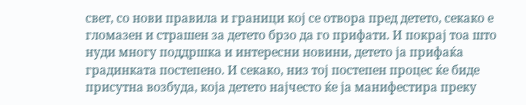свет, со нови правила и граници кој се отвора пред детето, секако е гломазен и страшен за детето брзо да го прифати. И покрај тоа што нуди многу поддршка и интересни новини, детето ја прифаќа градинката постепено. И секако, низ тој постепен процес ќе биде присутна возбуда, која детето најчесто ќе ја манифестира преку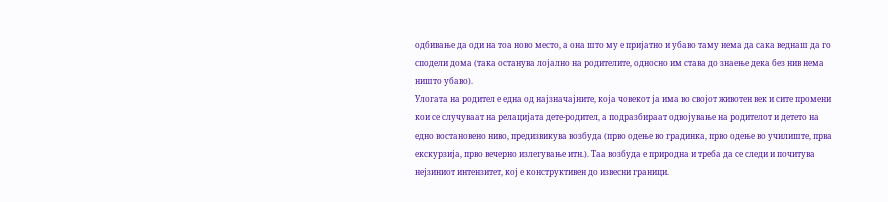одбивање да оди на тоа ново место, а она што му е пријатно и убаво таму нема да сака веднаш да го сподели дома (така останува лојално на родителите, односно им става до знаење дека без нив нема ништо убаво).
Улогата на родител е една од најзначајните, која човекот ја има во својот животен век и сите промени кои се случуваат на релацијата дете-родител, а подразбираат одвојување на родителот и детето на едно востановено ниво, предизвикува возбуда (прво одење во градинка, прво одење во училиште, прва екскурзија, прво вечерно излегување итн.). Таа возбуда е природна и треба да се следи и почитува нејзиниот интензитет, кој е конструктивен до извесни граници.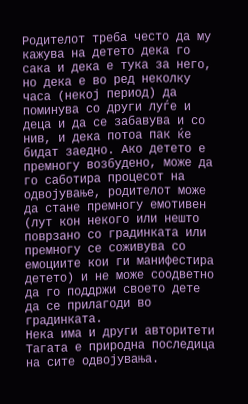Родителот треба често да му кажува на детето дека го сака и дека е тука за него, но дека е во ред неколку часа (некој период) да поминува со други луѓе и деца и да се забавува и со нив, и дека потоа пак ќе бидат заедно. Ако детето е премногу возбудено, може да го саботира процесот на одвојување, родителот може да стане премногу емотивен (лут кон некого или нешто поврзано со градинката или премногу се соживува со емоциите кои ги манифестира детето) и не може соодветно да го поддржи своето дете да се прилагоди во градинката.
Нека има и други авторитети
Тагата е природна последица на сите одвојувања.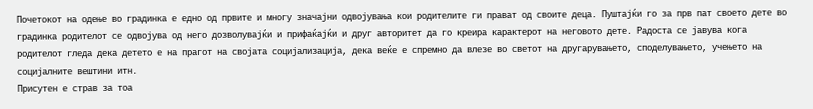Почетокот на одење во градинка е едно од првите и многу значајни одвојувања кои родителите ги прават од своите деца. Пуштајќи го за прв пат своето дете во градинка родителот се одвојува од него дозволувајќи и прифаќајќи и друг авторитет да го креира карактерот на неговото дете. Радоста се јавува кога родителот гледа дека детето е на прагот на својата социјализација, дека веќе е спремно да влезе во светот на другарувањето, споделувањето, учењето на социјалните вештини итн.
Присутен е страв за тоа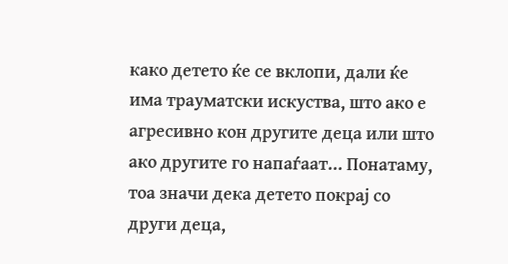како детето ќе се вклопи, дали ќе има трауматски искуства, што ако е агресивно кон другите деца или што ако другите го напаѓаат... Понатаму, тоа значи дека детето покрај со други деца,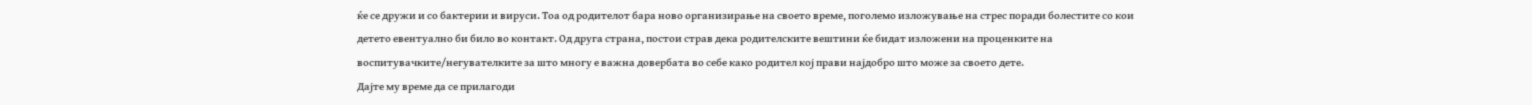ќе се дружи и со бактерии и вируси. Тоа од родителот бара ново организирање на своето време, поголемо изложување на стрес поради болестите со кои детето евентуално би било во контакт. Од друга страна, постои страв дека родителските вештини ќе бидат изложени на проценките на воспитувачките/негувателките за што многу е важна довербата во себе како родител кој прави најдобро што може за своето дете.
Дајте му време да се прилагоди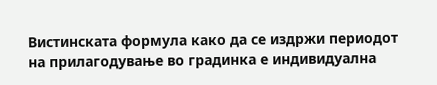Вистинската формула како да се издржи периодот на прилагодување во градинка е индивидуална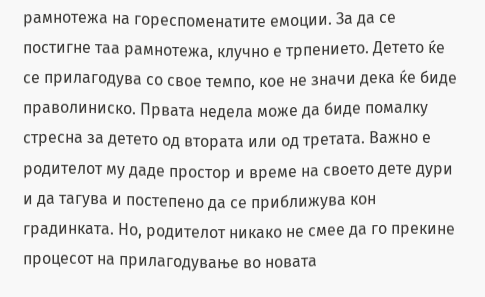рамнотежа на гореспоменатите емоции. За да се постигне таа рамнотежа, клучно е трпението. Детето ќе се прилагодува со свое темпо, кое не значи дека ќе биде праволиниско. Првата недела може да биде помалку стресна за детето од втората или од третата. Важно е родителот му даде простор и време на своето дете дури и да тагува и постепено да се приближува кон градинката. Но, родителот никако не смее да го прекине процесот на прилагодување во новата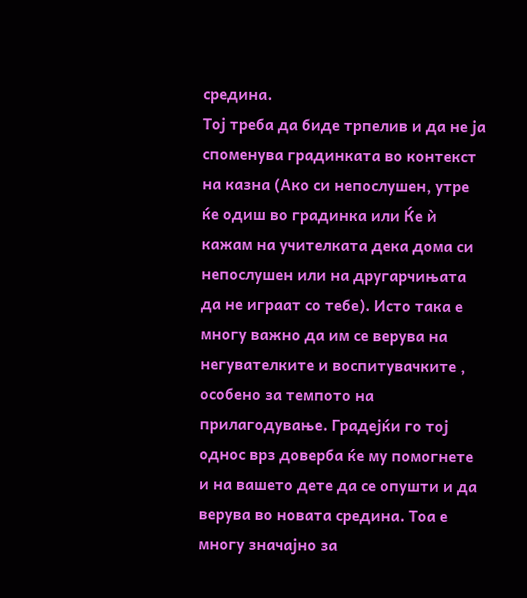средина.
Тој треба да биде трпелив и да не ја споменува градинката во контекст на казна (Ако си непослушен, утре ќе одиш во градинка или Ќе ѝ кажам на учителката дека дома си непослушен или на другарчињата да не играат со тебе). Исто така е многу важно да им се верува на негувателките и воспитувачките , особено за темпото на прилагодување. Градејќи го тој однос врз доверба ќе му помогнете и на вашето дете да се опушти и да верува во новата средина. Тоа е многу значајно за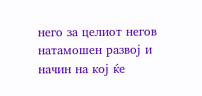него за целиот негов натамошен развој и начин на кој ќе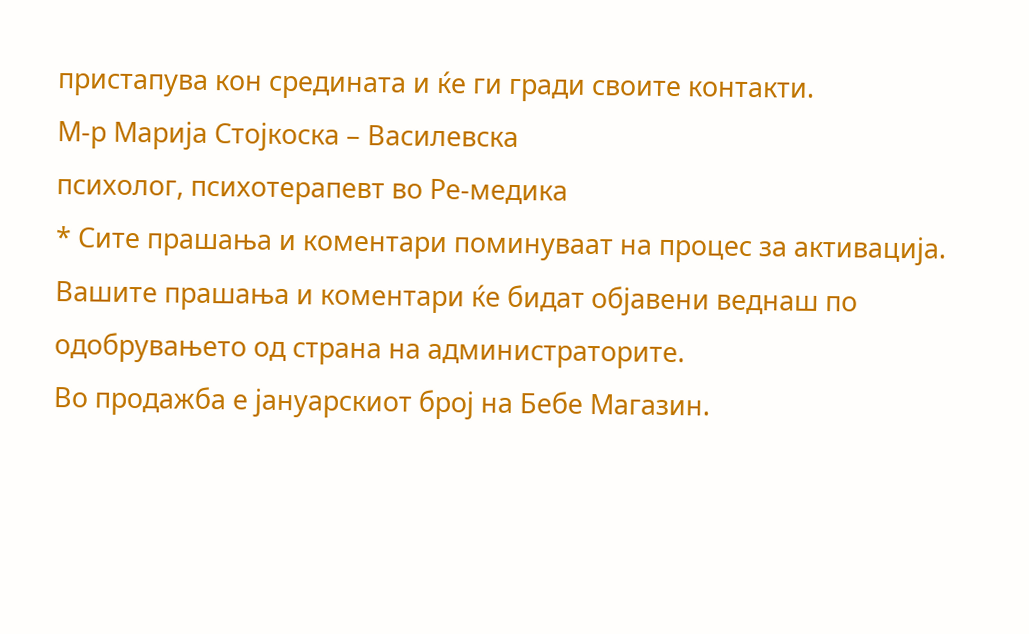пристапува кон средината и ќе ги гради своите контакти.
М-р Марија Стојкоска – Василевска
психолог, психотерапевт во Ре-медика
* Сите прашања и коментари поминуваат на процес за активација. Вашите прашања и коментари ќе бидат објавени веднаш по одобрувањето од страна на администраторите.
Во продажба е јануарскиот број на Бебе Магазин.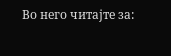Во него читајте за: